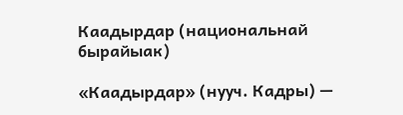Каадырдар (национальнай бырайыак)

«Каадырдар» (нууч. Кадры) —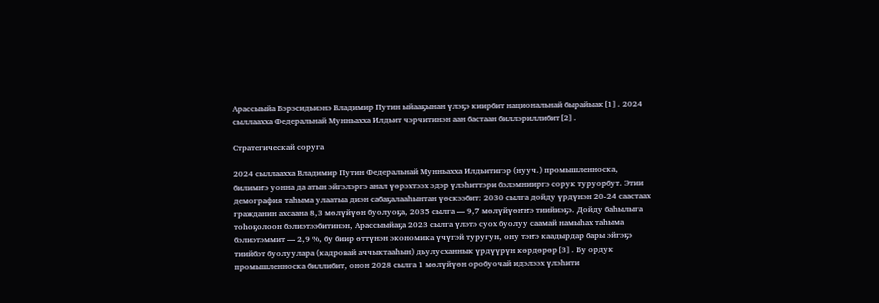Арассыыйа Бэрэсидьиэнэ Владимир Путин ыйааҕынан үлэҕэ киирбит национальнай бырайыак[1]. 2024 сыллаахха Федеральнай Мунньахха Илдьит чэрчитинэн аан бастаан биллэриллибит[2].

Стратегическай соруга

2024 сыллаахха Владимир Путин Федеральнай Мунньахха Илдьитигэр (нууч.) промышленноска, билимҥэ уонна да атын эйгэлэргэ анал үөрэхтээх эдэр үлэһиттэри бэлэмнииргэ сорук туруорбут. Этии демография таһыма улаатыа диэн сабаҕалааһынтан үөскээбит: 2030 сылга дойду үрдүнэн 20-24 саастаах гражданин ахсаана 8,3 мөлүйүөн буолуоҕа, 2035 сылга — 9,7 мөлүйүөҥҥэ тиийиэҕэ. Дойду баһылыга тоһоҕолоон бэлиэтээбитинэн, Арассыыйаҕа 2023 сылга үлэтэ суох буолуу саамай намыһах таһыма бэлиэтэммит — 2,9 %, бу биир өттүнэн экономика үчүгэй туругун, ону тэҥэ каадырдар бары эйгэҕэ тиийбэт буолуулара (кадровай аччыктааһын) дьулусханнык үрдүүрүн көрдөрөр[3]. Бу ордук промышленноска биллибит, онон 2028 сылга 1 мөлүйүөн оробуочай идэлээх үлэһити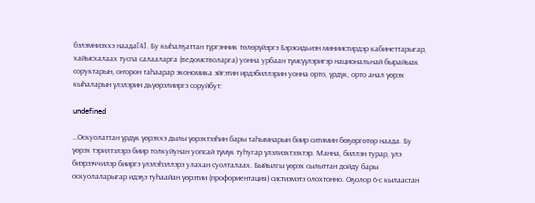бэлэмниэххэ наада[4]. Бу кыһалҕаттан түргэнник төлөрүйэргэ Бэрэсидьиэн миниистирдэр кабинеттарыгар, хайысхалаах туспа салааларга (ведомстволарга) уонна урбаан түмсүүлэригэр национальнай бырайыак соруктарын, оҥорон таһаарар экономика эйгэтин ирдэбиллэрин уонна орто, үрдүк, орто анал үөрэх кыһаларын үлэлэрин дьүөрэлииргэ соруйбут:

undefined

…Оскуолаттан үрдүк үөрэххэ дылы үөрэхтээһин бары таһымнарын биир ситимин бөҕөргөтөр наада. Бу үөрэх тэрилтэлэрэ биир толкуйунан уопсай түмүк туһугар үлэлиэхтээхтэр. Манна, биллэн турар, үлэ биэрээччилэр бииргэ үлэлэһэллэрэ улахан суолталаах. Быйылгы үөрэх сылыттан дойду бары оскуолаларыгар идэҕэ туһаайан үөрэтии (профориентация) систиэмэтэ олохтонно. Оҕолор 6-с кылаастан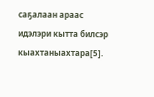саҕалаан араас идэлэри кытта билсэр кыахтаныахтара[5].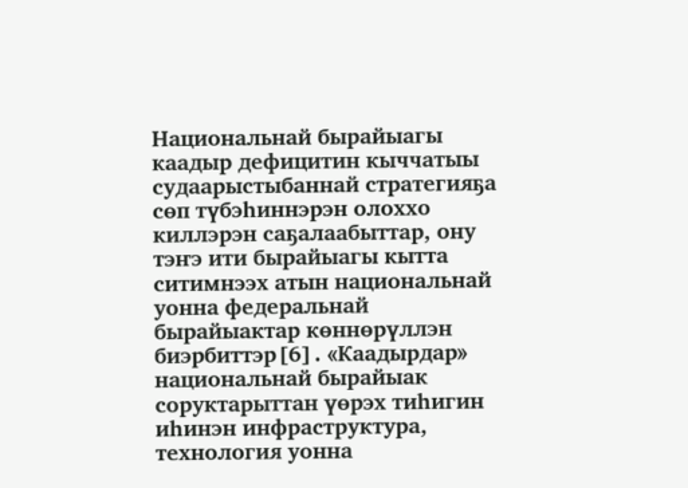Национальнай бырайыагы каадыр дефицитин кыччатыы судаарыстыбаннай стратегияҕа сөп түбэһиннэрэн олоххо киллэрэн саҕалаабыттар, ону тэҥэ ити бырайыагы кытта ситимнээх атын национальнай уонна федеральнай бырайыактар көннөрүллэн биэрбиттэр[6]. «Каадырдар» национальнай бырайыак соруктарыттан үөрэх тиһигин иһинэн инфраструктура, технология уонна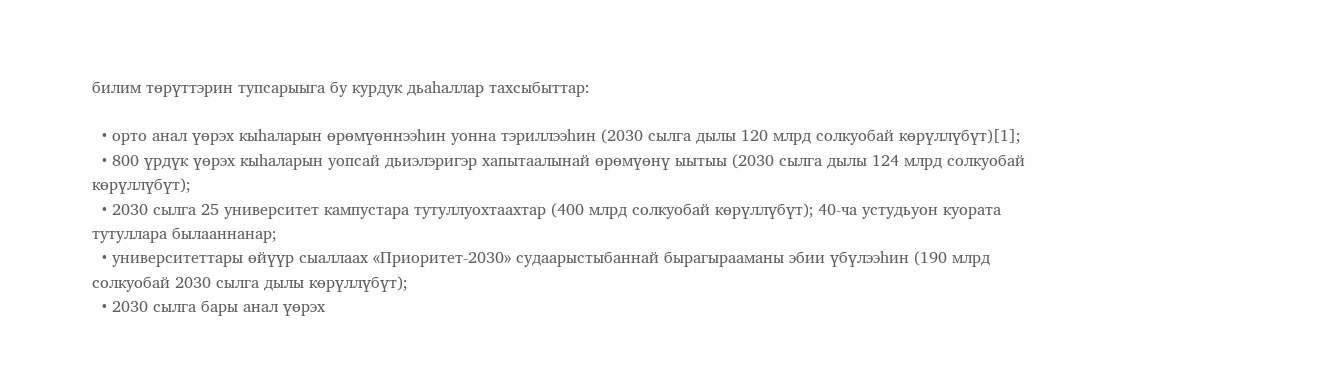билим төрүттэрин тупсарыыга бу курдук дьаһаллар тахсыбыттар:

  • орто анал үөрэх кыһаларын өрөмүөннээһин уонна тэриллээһин (2030 сылга дылы 120 млрд солкуобай көрүллүбүт)[1];
  • 800 үрдүк үөрэх кыһаларын уопсай дьиэлэригэр хапытаалынай өрөмүөнү ыытыы (2030 сылга дылы 124 млрд солкуобай көрүллүбүт);
  • 2030 сылга 25 университет кампустара тутуллуохтаахтар (400 млрд солкуобай көрүллүбүт); 40-ча устудьуон куората тутуллара былааннанар;
  • университеттары өйүүр сыаллаах «Приоритет-2030» судаарыстыбаннай бырагырааманы эбии үбүлээһин (190 млрд солкуобай 2030 сылга дылы көрүллүбүт);
  • 2030 сылга бары анал үөрэх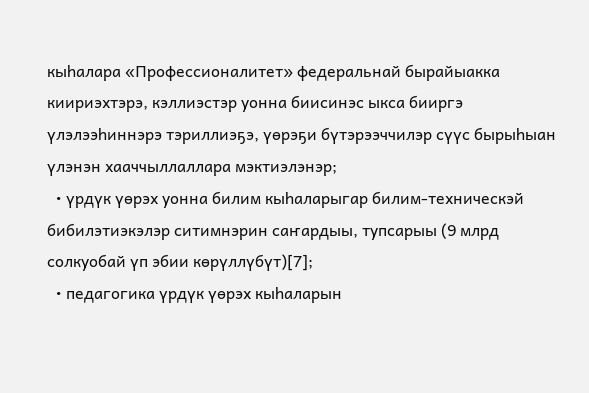кыһалара «Профессионалитет» федеральнай бырайыакка киириэхтэрэ, кэллиэстэр уонна биисинэс ыкса бииргэ үлэлээһиннэрэ тэриллиэҕэ, үөрэҕи бүтэрээччилэр сүүс бырыһыан үлэнэн хааччыллаллара мэктиэлэнэр;
  • үрдүк үөрэх уонна билим кыһаларыгар билим-техническэй бибилэтиэкэлэр ситимнэрин саҥардыы, тупсарыы (9 млрд солкуобай үп эбии көрүллүбүт)[7];
  • педагогика үрдүк үөрэх кыһаларын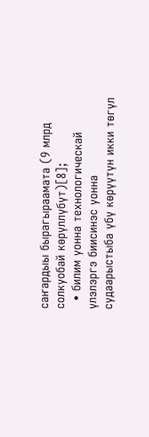саҥардыы бырагыраамата (9 млрд солкуобай көрүллүбүт)[8];
  • билим уонна технологическай үлэлэргэ биисинэс уонна судаарыстыба үбү көрүүтүн икки төгүл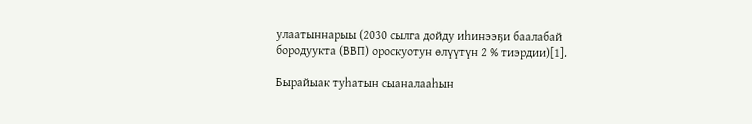улаатыннарыы (2030 сылга дойду иһинээҕи баалабай бородуукта (ВВП) ороскуотун өлүүтүн 2 % тиэрдии)[1].

Бырайыак туһатын сыаналааһын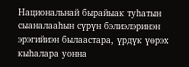Национальнай бырайыак туһатын сыаналааһын сүрүн бэлиэлэринэн эрэгийиэн былаастара, үрдүк үөрэх кыһалара уонна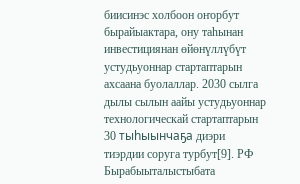биисинэс холбоон оҥорбут бырайыактара, ону таһынан инвестициянан өйөнүллүбүт устудьуоннар стартаптарын ахсаана буолаллар. 2030 сылга дылы сылын аайы устудьуоннар технологическай стартаптарын 30 тыһыынчаҕа диэри тиэрдии соруга турбут[9]. РФ Бырабыыталыстыбата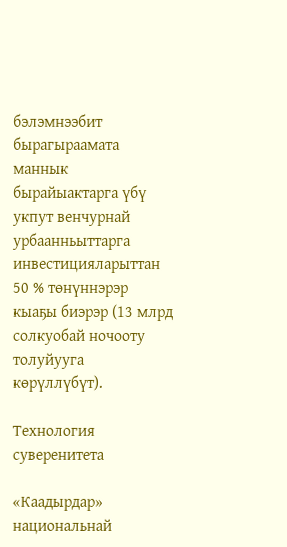бэлэмнээбит бырагыраамата маннык бырайыактарга үбү укпут венчурнай урбаанньыттарга инвестицияларыттан 50 % төнүннэрэр кыаҕы биэрэр (13 млрд солкуобай ночооту толуйууга көрүллүбүт).

Технология суверенитета

«Каадырдар» национальнай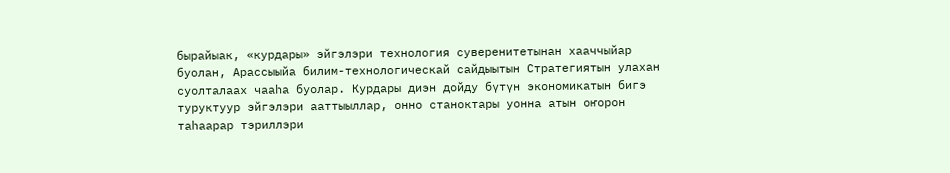бырайыак, «курдары» эйгэлэри технология суверенитетынан хааччыйар буолан, Арассыыйа билим-технологическай сайдыытын Стратегиятын улахан суолталаах чааһа буолар. Курдары диэн дойду бүтүн экономикатын бигэ туруктуур эйгэлэри ааттыыллар, онно станоктары уонна атын оҥорон таһаарар тэриллэри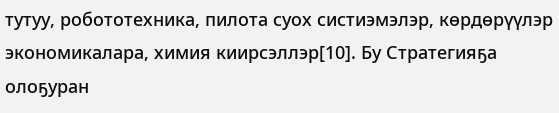тутуу, робототехника, пилота суох систиэмэлэр, көрдөрүүлэр экономикалара, химия киирсэллэр[10]. Бу Стратегияҕа олоҕуран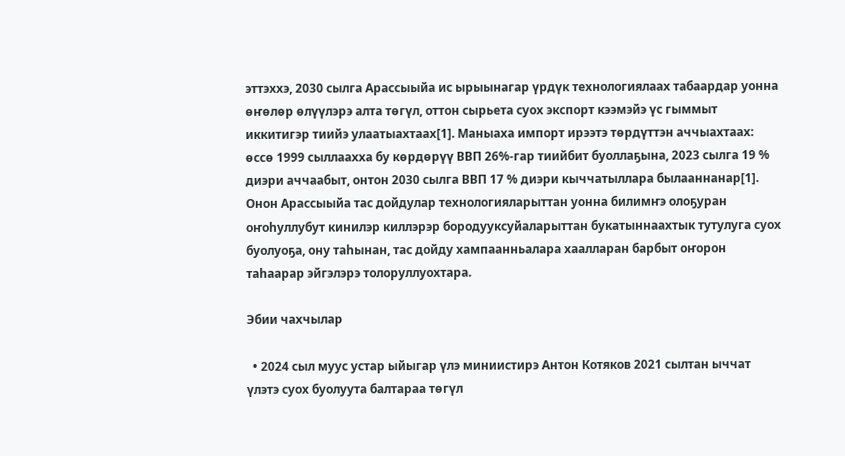эттэххэ, 2030 сылга Арассыыйа ис ырыынагар үрдүк технологиялаах табаардар уонна өҥөлөр өлүүлэрэ алта төгүл, оттон сырьета суох экспорт кээмэйэ үс гыммыт иккитигэр тиийэ улаатыахтаах[1]. Маныаха импорт ирээтэ төрдүттэн аччыахтаах: өссө 1999 сыллаахха бу көрдөрүү ВВП 26%-гар тиийбит буоллаҕына, 2023 сылга 19 % диэри аччаабыт, онтон 2030 сылга ВВП 17 % диэри кыччатыллара былааннанар[1]. Онон Арассыыйа тас дойдулар технологияларыттан уонна билимҥэ олоҕуран оҥоһуллубут кинилэр киллэрэр бородууксуйаларыттан букатыннаахтык тутулуга суох буолуоҕа, ону таһынан, тас дойду хампаанньалара хаалларан барбыт оҥорон таһаарар эйгэлэрэ толоруллуохтара.

Эбии чахчылар

  • 2024 сыл муус устар ыйыгар үлэ миниистирэ Антон Котяков 2021 сылтан ыччат үлэтэ суох буолуута балтараа төгүл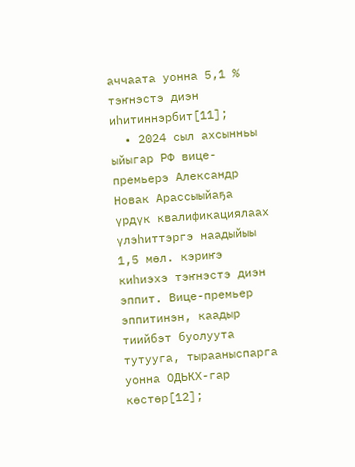аччаата уонна 5,1 % тэҥнэстэ диэн иһитиннэрбит[11];
  • 2024 сыл ахсынньы ыйыгар РФ вице-премьерэ Александр Новак Арассыыйаҕа үрдүк квалификациялаах үлэһиттэргэ наадыйыы 1,5 мөл. кэриҥэ киһиэхэ тэҥнэстэ диэн эппит. Вице-премьер эппитинэн, каадыр тиийбэт буолуута тутууга, тырааныспарга уонна ОДЬКХ-гар көстөр[12];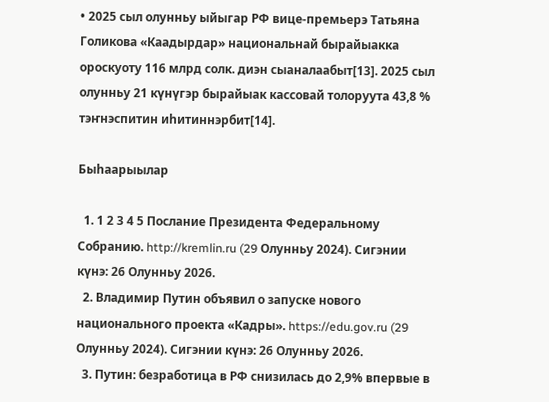• 2025 сыл олунньу ыйыгар РФ вице-премьерэ Татьяна Голикова «Каадырдар» национальнай бырайыакка ороскуоту 116 млрд солк. диэн сыаналаабыт[13]. 2025 сыл олунньу 21 күнүгэр бырайыак кассовай толоруута 43,8 % тэҥнэспитин иһитиннэрбит[14].

Быһаарыылар

  1. 1 2 3 4 5 Послание Президента Федеральному Собранию. http://kremlin.ru (29 Олунньу 2024). Сигэнии күнэ: 26 Олунньу 2026.
  2. Владимир Путин объявил о запуске нового национального проекта «Кадры». https://edu.gov.ru (29 Олунньу 2024). Сигэнии күнэ: 26 Олунньу 2026.
  3. Путин: безработица в РФ снизилась до 2,9% впервые в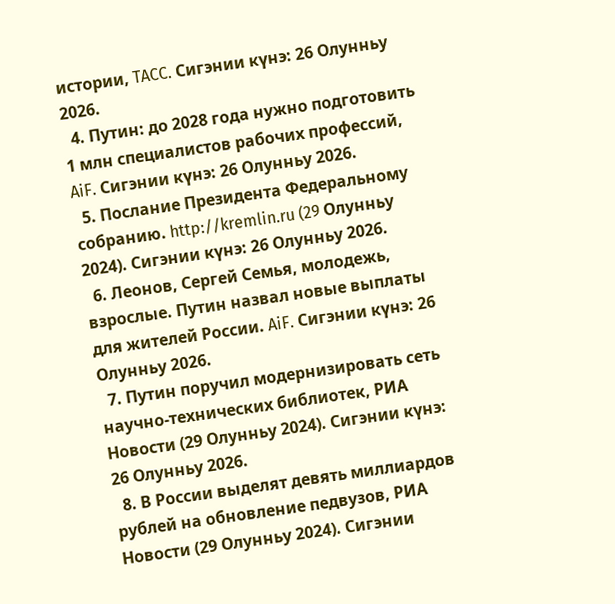истории, TACC. Сигэнии күнэ: 26 Олунньу 2026.
  4. Путин: до 2028 года нужно подготовить 1 млн специалистов рабочих профессий, AiF. Сигэнии күнэ: 26 Олунньу 2026.
  5. Послание Президента Федеральному собранию. http://kremlin.ru (29 Олунньу 2024). Сигэнии күнэ: 26 Олунньу 2026.
  6. Леонов, Сергей Семья, молодежь, взрослые. Путин назвал новые выплаты для жителей России. AiF. Сигэнии күнэ: 26 Олунньу 2026.
  7. Путин поручил модернизировать сеть научно-технических библиотек, РИА Новости (29 Олунньу 2024). Сигэнии күнэ: 26 Олунньу 2026.
  8. В России выделят девять миллиардов рублей на обновление педвузов, РИА Новости (29 Олунньу 2024). Сигэнии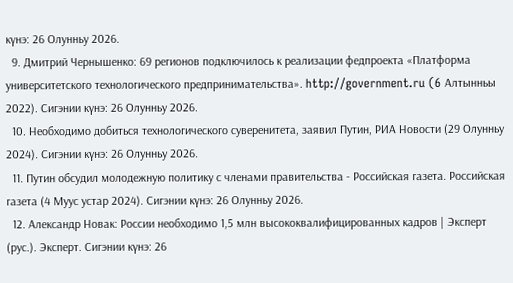күнэ: 26 Олунньу 2026.
  9. Дмитрий Чернышенко: 69 регионов подключилось к реализации федпроекта «Платформа университетского технологического предпринимательства». http://government.ru (6 Алтынньы 2022). Сигэнии күнэ: 26 Олунньу 2026.
  10. Необходимо добиться технологического суверенитета, заявил Путин, РИА Новости (29 Олунньу 2024). Сигэнии күнэ: 26 Олунньу 2026.
  11. Путин обсудил молодежную политику с членами правительства - Российская газета. Российская газета (4 Муус устар 2024). Сигэнии күнэ: 26 Олунньу 2026.
  12. Александр Новак: России необходимо 1,5 млн высококвалифицированных кадров | Эксперт (рус.). Эксперт. Сигэнии күнэ: 26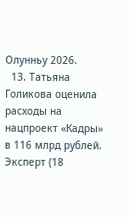Олунньу 2026.
  13. Татьяна Голикова оценила расходы на нацпроект «Кадры» в 116 млрд рублей. Эксперт (18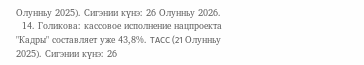Олунньу 2025). Сигэнии күнэ: 26 Олунньу 2026.
  14. Голикова: кассовое исполнение нацпроекта "Кадры" составляет уже 43,8%. TACC (21 Олунньу 2025). Сигэнии күнэ: 26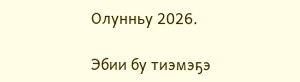Олунньу 2026.

Эбии бу тиэмэҕэ